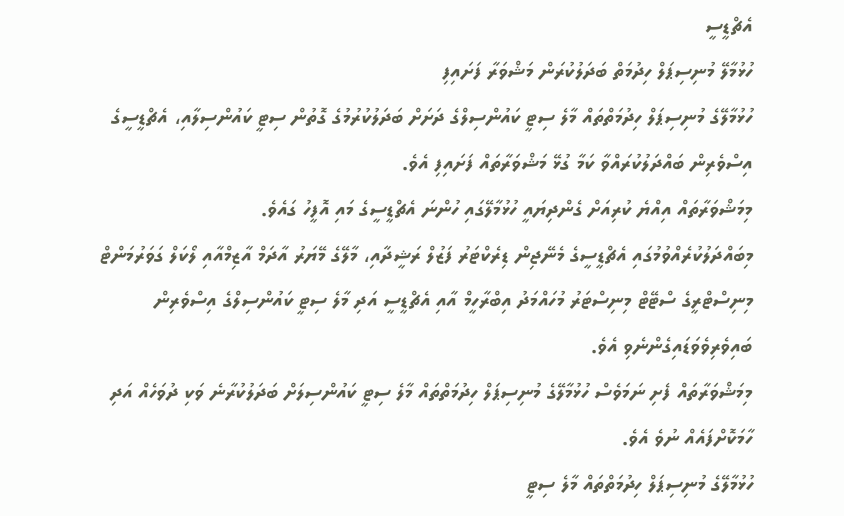އެޗްޑީސީ
ހުޅުމާލޭ މުނިސިޕަލް ހިދުމަތް ބަދަލުކުރަން މަޝްވަރާ ފަށައިފި
ހުޅުމާލޭގެ މުނިސިޕަލް ހިދުމަތްތައް މާލެ ސިޓީ ކައުންސިލްގެ ދަށަށް ބަދަލުކުރުމުގެ ގޮތުން ސިޓީ ކައުންސިލާއި، އެޗްޑީސީގެ އިސްވެރިން ބައްދަލުކުރައްވާ ކަމާ ގުޅޭ މަޝްވަރާތައް ފަށައިފި އެވެ.
މިމަޝްވަރާތައް އިއްޔެ ކުރިއަށް ގެންދިޔައީ ހުޅުމާލޭގައި ހުންނަ އެޗްޑީސީގެ މައި އޮފީހު ގައެވެ.
މިބައްދަލުކުރެއްވުމުގައި އެޗްޑީސީގެ މެނޭޖިން ޑިރެކްޓަރު ފަޒުލް ރަޝީދާއި، މާލޭގެ މޭޔަރު އާދަމް އާޒިމްއާއި ލޯކަލް ގަވަރުމަންޓް މިނިސްޓްރީގެ ސްޓޭޓް މިނިސްޓަރު މުހައްމަދު އިބްރާހީމް އާއި އެޗްޑީސީ އަދި މާލެ ސިޓީ ކައުންސިލްގެ އިސްވެރިން ބައިވެރިވެވަޑައިގެންނެވި އެވެ.
މިމަޝްވަރާތައް ފެށި ނަމަވެސް ހުޅުމާލޭގެ މުނިސިޕަލް ހިދުމަތްތައް މާލެ ސިޓީ ކައުންސިލަށް ބަދަލުކުރާނެ ވަކި ދުވަހެއް އަދި ހާމަކޮށްފައެއް ނުވެ އެވެ.
ހުޅުމާލޭގެ މުނިސިޕަލް ހިދުމަތްތައް މާލެ ސިޓީ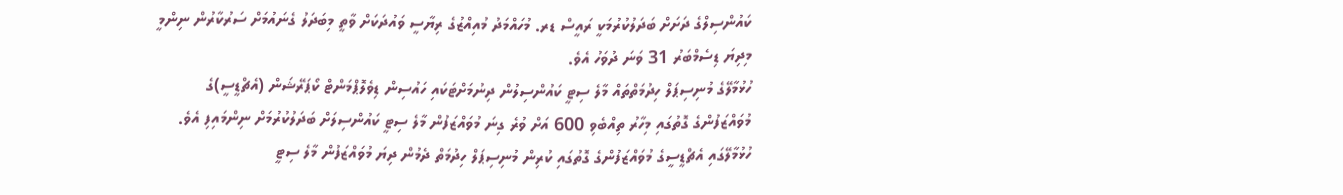ކައުންސިލްގެ ދަށަށް ބަދަލުކުރުމަކީ ރައީސް ޑރ. މުހައްމަދު މުއިއްޒުގެ ރިޔާސީ ވައުދަކަށް ވާތީ މިބަދަލު ގެނައުމަށް ސަރުކާރުން ނިންމީ މިދިޔަ ޑިސެމްބަރު 31 ވަނަ ދުވަހު އެވެ.
ހުޅުމާލޭގެ މުނިސިޕަލް ހިދުމަތްތައް މާލެ ސިޓީ ކައުންސިލުން ދިނުމަށްޓަކައި ހައުސިން ޑިވެލޮޕްމަންޓް ކޯޕަރޭޝަން (އެޗްޑީސީ)ގެ މުވައްޒަފުންގެ ގޮތުގައި މިހާރު ތިއްބެވި 600 އަށް ވުރެ ގިނަ މުވައްޒަފުން މާލެ ސިޓީ ކައުންސިލަށް ބަދަލުކުރުމަށް ނިންމައިފި އެވެ.
ހުޅުމާލޭގައި އެޗްޑީސީގެ މުވައްޒަފުންގެ ގޮތުގައި ކުރިން މުނިސިޕަލް ހިދުމަތް ދެމުން ދިޔަ މުވައްޒަފުން މާލެ ސިޓީ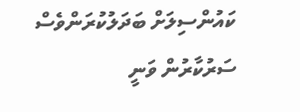ކައުންސިލަށް ބަދަލުކުރަންވެސް ސަރުކާރުން ވަނީ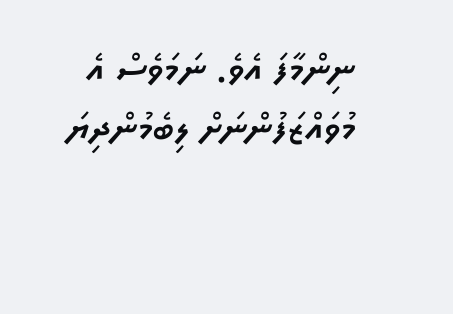ނިންމާފަ އެވެ. ނަމަވެސް އެ މުވައްޒަފުންނަށް ލިބެމުންދިޔަ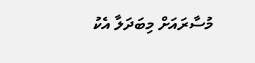މުސާރައަށް މިބަދަލާ އެކު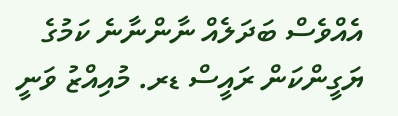އެއްވެސް ބަދަލެއް ނާންނާނެ ކަމުގެ ޔަގީންކަން ރައީސް ޑރ. މުއިއްޒު ވަނީ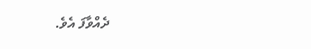ދެއްވާފަ އެވެ.